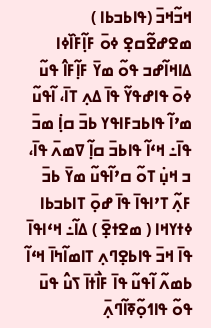ߞߏ߬ߞߏ߫ (ߟߊߕߏߕߊ ) ߘߐߝߐ߬ߛߐ߲ ߦߋ߫ ߓߊ߲߬ߓߊ߰ߦߊ ߡߊߞߊ߬ߝߏ ߟߋ߬ ߘߌ߫ ߓߊ߲߬ߓߊ߮ ߟߎ߬ ߦߋ߫ ߟߊߝߟߌ߬ ߟߊ߫ ߡߍ߲ ߠߊ߫، ߊ߬ߟߎ߬ ߘߴߊ߬ ߟߊߕߏߓߊߟߌ ߕߏ߫ ߛߊ߲߭ ߘߏ߫ ߟߊ߫߸ ߞߵߊ߬ ߟߊߕߏ߫ ߛߊ߲߬ ߜߘߍ߫ ߟߊ߫، ߏ ߞߎ߲߭ ߠߋ߬ ߛߴߊ߬ߟߎ߬ ߘߌ߫ ߕߏ߫ ߓߍ߲߬ ߠߴߊߟߊ߫ ߟߊ߫ ߝߋ߲߫ ߠߊߕߏߕߊ ߦߙߌߞߊ ( ߘߐߙߐ߲߫ ) ߡߊ߬߸ ߞߵߊߟߊ߫ ߟߊ߫ ߞߏ߫ ߟߊߕߐ߲ߣߍ߲ ߠߊߘߊ߬ߤߊ߫ ߞߵߊ߬ ߕߘߍ߬ ߊ߬ߟߎ߬ ߟߊ߫ ߓߊ߯ߙߊ߫ ߖߎ߮ ߟߎ߫ ߟߋ߬ ߟߊߗߋ߲߬ߧߊ߬ߣߍ߲߫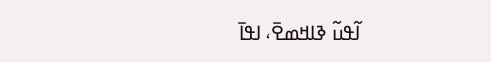ߊ߬ߟߎ߬ ߢߊߞߘߐ߫، ߊߟߊ߫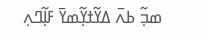ߘߏ߲߬ ߕߍ߫ ߡߌ߬ߙߌ߲߬ߘߌ߫ ߓߊ߲߬ߣߍ߲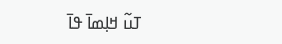ߠߎ߬ ߞߊ߲ߘߊ߫ ߟߊ߫